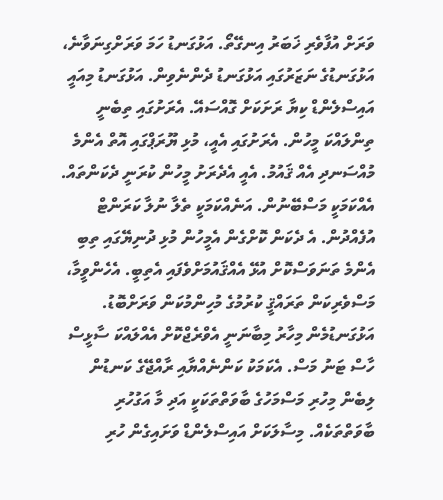ވަރަށް އުފާވެރި ޚަބަރު އިނގޭތޯ. އަޅުގަނޑު ހަމަ ވަރަށްގިނަވާނެ، އަޅުގަނޑުގެ ނަޒަރުގައި އަޅުގަނޑު ދެންނެވިން. އަޅުގަނޑު މިއައީ އައިސްލެންޑް ކިޔާ ރަށަކަށް ގޮއްސައޭ. އެރަށުގައި ތިބެނީ ތިންލައްކަ މީހުން. އެރަށުގައި އެއީ، މުޅި ޔޫރަޕްގައި އޮތް އެންމެ މުއްސަނދި އެއް ޤައުމު. އެއީ އެދެރަށު މީހުން ކުރަނީ ދެކަންތައް. އެއްކަމަކީ މަސްބޭނުން. އަނެއްކަމަކީ ތެލާ ނުލާ ކަރަންޓް އުފެއްދުން. އެ ދެކަން ކޮށްގެން އެމީހުން މުޅި ދުނިޔޭގައި ތިބި އެންމެ ތަނަވަސްކޮށް އުޅޭ އެއްޤައުމަށްވެފައި އެތިބީ. އެހެންވީމާ، މަސްވެރިކަން ތަރައްޤީ ކުރުމުގެ މުހިންމުކަން ވަރަށްބޮޑު. އަޅުގަނޑުމެން މިހާރު މިބާނަނީ އެވްރެޖްކޮށް އެއްލައްކަ ސާޅީސް ހާސް ޓަނު މަސް. އެކަމަކު ކަންނެއްޔާއި ރާއްޖޭގެ ކަނޑުން ލިބެން މިހުރި މަސްމަހުގެ ބާވަތްތަކަކީ އަދި މާ އަގުހުރި ބާވަތްތަކެއް. މިސާލަކަށް އައިސްލެންޑް ވަށައިގެން ހުރި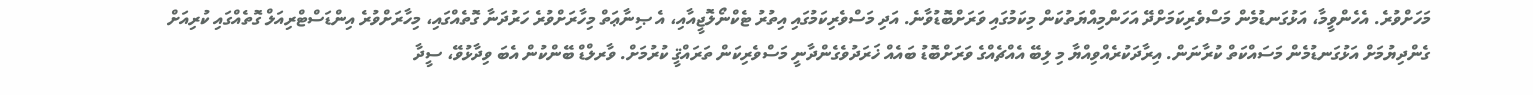މަހަށްވުރެ. އެހެންވީމާ، އަޅުގަނޑުމެން މަސްވެރިކަމަށްދޭ އަހަންމިއްޔަތުކަން މިކަމުގައި ވަރަށްބޮޑުވާނެ. އަދި މަސްވެރިކަމުގައި އިތުރު ޓެކްނޯލޮޖީއާއި، އެ ޞިނާޢަތް މިހާރަށްވުރެ ހަރުދަނާ ގޮތެއްގައި، މިހާރަށްވުރެ އިންޑަސްޓްރިއަލް ގޮތެއްގައި ކުރިއަށް ގެންދިޔުމަށް އަޅުގަނޑުމެން މަސައްކަތް ކުރާނަން. އިރާދަކުރެއްވިއްޔާ މި ލިބޭ އެއްޗެއްގެ ވަރަށްބޮޑު ބައެއް ޚަރަދުވެގެންދާނީ މަސްވެރިކަން ތަރައްޤީ ކުރުމަށް. ވާރލްޑް ބޭންކުން އެބަ ވިދާޅުވޭ، ސީދާ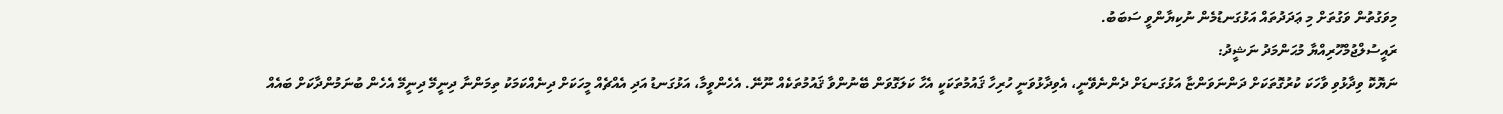މިވަގުތުން ވަގުތަށް މި ޢަދަދުތައް އަޅުގަނޑުމެން ނުކިޔާންވީ ސަބަބު.
ރައީސުލްޖުމްހޫރިއްޔާ މުޙަންމަދު ނަޝީދު:
ނަޔޮކޮ ވިދާޅުވި ވާހަކަ ކުރުގޮތަކަށް ދަންނަވަންޏާ އަޅުގަނޑަށް ދެންނެވޭނީ، އެވިދާޅުވަނީ ހުރިހާ ޤައުމުތަކަކީ އެހާ ކަލަގޮވަން ބޭނުންވާ ޤައުމުތަކެއް ނޫނޭ. އެހެންވީމާ، އަޅުގަނޑު އަދި އެއްޗެއް މީހަކަށް ދިނެއްކަމަކު ތިމަންނާ ދިނީމޭ ދިނީމޭ އެހެން ބުނަމުންދާކަށް ބައެއް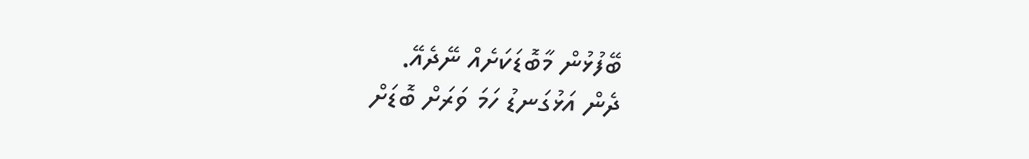ބޭފުޅުން މާބޮޑަކަށެއް ނޭދެއޭ.
ދެން އަޅުގަނޑު ހަމަ ވަރަށް ބޮޑަށް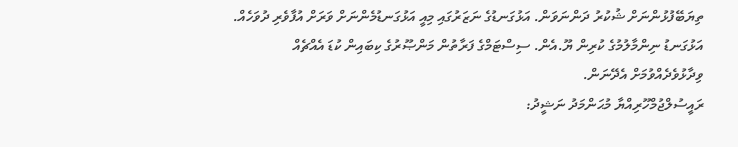ތިޔަބޭފުޅުންނަށް ޝުކުރު ދަންނަވަން. އަޅުގަނޑުގެ ނަޒަރުގައި މިއީ އަޅުގަނޑުމެންނަށް ވަރަށް އުފާވެރި ދުވަހެއް. އަޅުގަނޑު ނިންމާލުމުގެ ކުރިން ޔޫ.އެން. ސިސްޓަމްގެ ފަރާތުން މަންޞޫރުގެ ކިބައިން ކުޑަ އެއްޗެއް ވިދާޅުވެދެއްވުމަށް އެދޭނަން.
ރައީސުލްޖުމްހޫރިއްޔާ މުޙަންމަދު ނަޝީދު: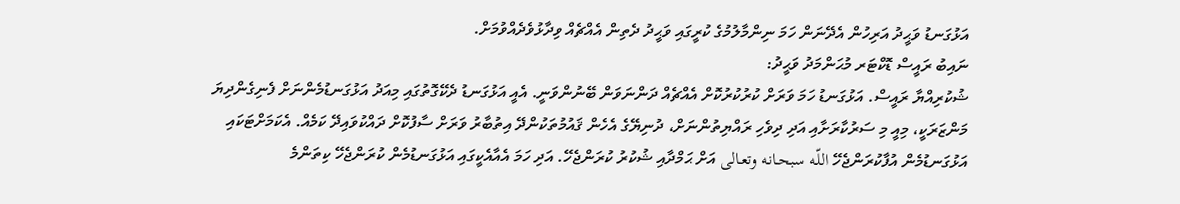އަޅުގަނޑު ވަޙީދު އަރިހުން އެދޭނަން ހަމަ ނިންމާލުމުގެ ކުރީގައި ވަޙީދު ދެތިން އެއްޗެއް ވިދާޅުވެދެއްވުމަށް.
ނައިބު ރައީސް ޑޮކްޓަރ މުޙަންމަދު ވަޙީދު:
ޝުކުރިއްޔާ ރައީސް. އަޅުގަނޑު ހަމަ ވަރަށް ކުރުކުރުކޮށް އެއްޗެއް ދަންނަވަން ބޭނުންވަނީ. އެއީ އަޅުގަނޑު ދެކޭގޮތުގައި މިއަދު އަޅުގަނޑުމެންނަށް ފެނިގެންދިޔަ މަންޒަރަކީ، މިއީ މި ސަރުކާރަށާއި އަދި ދިވެހި ރައްޔިތުންނަށް، ދުނިޔޭގެ އެހެން ޤައުމުތަކުންދޭ އިތުބާރު ވަރަށް ސާފުކޮށް ދައްކުވައިދޭ ކަމެއް. އެކަމަށްޓަކައި އަޅުގަނޑުމެން އުފާކުރަންޖެހޭ اللّـه سبحـانـه وتعـالى އަށް ޙަމްދާއި ޝުކުރު ކުރަންޖެހޭ. އަދި ހަމަ އެއާއެކީގައި އަޅުގަނޑުމެން ކުރަންޖެހޭ ކިތަންމެ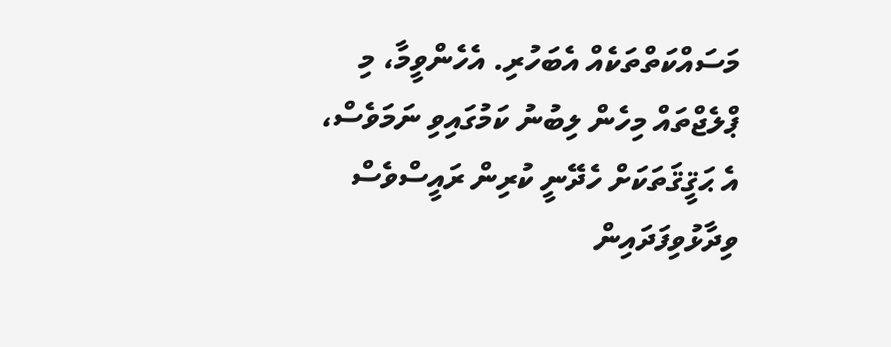މަސައްކަތްތަކެއް އެބަހުރި. އެހެންވީމާ، މި ޕްލެޖްތައް މިހެން ލިބުނު ކަމުގައިވި ނަމަވެސް، އެ ޙަޤީޤަތަކަށް ހެދޭނީ ކުރިން ރައީސްވެސް ވިދާޅުވިފަދައިން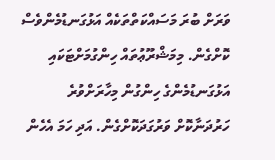ވަރަށް ބުރަ މަސައްކަތްތަކެއް އަޅުގަނޑުމެންވެސް ކޮށްގެން. މިމަޝްރޫޢުތައް ހިންގުމަށްޓަކައި އަޅުގަނޑުމެންގެ ހިންގުން މިހާރަށްވުރެ ހަރުދަނާކޮށް ވަރުގަދަކޮށްގެން. އަދި ހަމަ އެހެން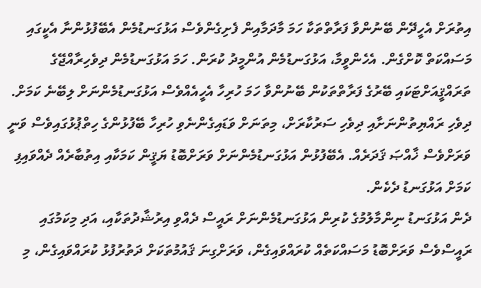އިތުރަށް އެހީދޭން ބޭނުންވާ ފަރާތްތަކާ ހަމަ މާދަމާއިން ފެށިގެންވެސް އަޅުގަނޑުމެން އެބޭފުޅުންނާ އެކީގައި މަސައްކަތް ކޮށްގެން. އެހެންވީމާ، އަޅުގަނޑުމެން އުންމީދު ކުރަން. ހަމަ އަޅުގަނޑުމެން ދިވެހިރާއްޖޭގެ ތަރައްޤީއަށްޓަކައި ބޭރުގެ ފަރާތްތަކުން ބޭނުންވާ ހަމަ ހުރިހާ އެހީއެއްވެސް އަޅުގަނޑުމެންނަށް ލިބޭނެ ކަމަށް. ދިވެހި ރައްޔިތުންނަށާއި ދިވެހި ސަރުކާރަށް، މިތަނަށް ވަޑައިގެންނެވި ހުރިހާ ބޭފުޅުންގެ ހިތްޕުޅުގައިވެސް ވަނީ ވަރަށްވެސް ޚާއްޞަ ޤަދަރެއް. އެބޭފުޅުން އަޅުގަނޑުމެންނަށް ވަރަށްބޮޑު ޔަޤީން ކަމަކާއި އިތުބާރެއް ދެއްވައިފި ކަމަށް އަޅުގަނޑު ދެކެން.
ދެން އަޅުގަނޑު ނިންމާލުމުގެ ކުރިން އަޅުގަނޑުމެންނަށް ރައީސް ދެއްވި އިރުޝާދުތަކާއި، އަދި މިކަމުގައި ރައީސްވެސް ވަރަށްބޮޑު މަސައްކަތެއް ކުރައްވައިގެން، ވަރަށްގިނަ ޤައުމުތަކަށް ދަތުރުފުޅު ކުރައްވައިގެން، މި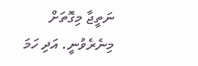ނަތީޖާ މިގޮތަށް މިނެރެވުނީ. އަދި ހަމަ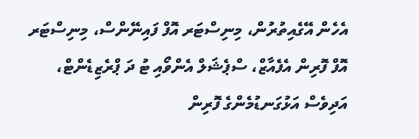އެހެން އޭގެއިތުރުން، މިނިސްޓަރ އޮފް ފައިނޭންސް، މިނިސްޓަރ އޮފް ފޮރިން އެފެއާޒް، ސްޕެޝަލް އެންވޯއި ޓު ދަ ޕްރެޒިޑެންޓް، އަދިވެސް އަޅުގަނޑުމެންގެ ފޮރިން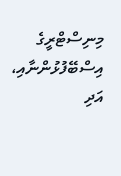މިނިސްޓްރީގެ އިސްބޭފުޅުންނާއި، އަދި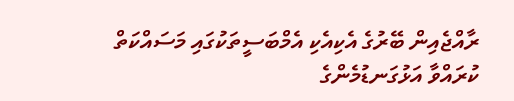ރާއްޖެއިން ބޭރުގެ އެކިއެކި އެމްބަސީތަކުގައި މަސައްކަތް ކުރައްވާ އަޅުގަނޑުމެންގެ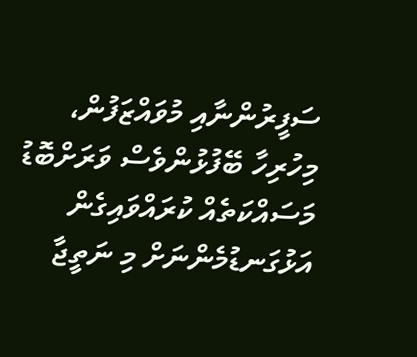ސަފީރުންނާއި މުވައްޒަފުން، މިހުރިހާ ބޭފުޅުންވެސް ވަރަށްބޮޑު މަސައްކަތެއް ކުރައްވައިގެން އަޅުގަނޑުމެންނަށް މި ނަތީޖާ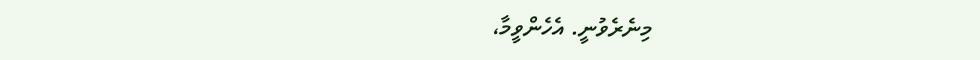މިނެރެވުނީ. އެހެންވީމާ،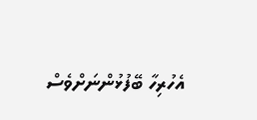އެހުރިހާ ބޭފުޅުންނަށްވެސް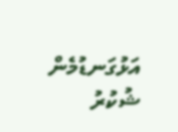އަޅުގަނޑުމެން ޝުކުރު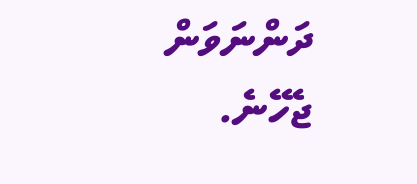ދަންނަވަން ޖެހޭނެ.